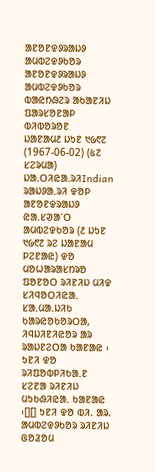ᱟᱱᱚᱱᱫᱽᱨᱟᱡᱽ ᱟᱢᱵᱮᱫᱽᱠᱚᱨ
ᱟᱱᱚᱱᱫᱽᱨᱟᱡᱽ ᱟᱢᱵᱮᱫᱽᱠᱚᱨ
ᱵᱟᱭᱴᱷᱮᱨ ᱟᱠᱟᱱᱤᱡ
ᱯᱟᱨᱥᱚᱱᱟᱞ ᱵᱤᱵᱚᱨᱚᱱ
ᱡᱟᱱᱟᱢ᱒ ᱡᱩᱱ ᱑᱙᱖᱗ (1967-06-02) (᱕᱗ ᱥᱮᱨᱢᱟ)
ᱡᱟᱹᱛᱤᱭᱟᱹᱨᱤIndian
ᱨᱟᱡᱽᱟᱹᱨᱤ ᱫᱚᱞ
ᱟᱱᱚᱱᱫᱨᱟᱡᱽ ᱭᱟᱹᱥᱣᱟᱸᱛ ᱟᱢᱵᱮᱫᱠᱚᱨ (᱒ ᱡᱩᱱ ᱑᱙᱖᱗ ᱨᱮ ᱡᱟᱱᱟᱢ ᱞᱮᱱᱟᱭ) ᱫᱚ ᱢᱚᱦᱟᱨᱟᱥᱴᱨᱚ ᱯᱚᱱᱚᱛ ᱨᱤᱱᱤᱡ ᱢᱤᱫ ᱥᱤᱧᱚᱛᱤᱭᱟᱹ ᱥᱟᱹᱢᱟᱹᱡᱤᱠ ᱠᱟᱨᱭᱚᱠᱚᱨᱛᱟ, ᱤᱧᱡᱤᱱᱤᱭᱚᱨ ᱟᱨ ᱨᱟᱡᱱᱮᱛᱟ ᱠᱟᱱᱟᱭ ᱾ ᱩᱱᱤ ᱫᱚ ᱨᱤᱯᱚᱵᱞᱤᱠᱟᱹᱱ ᱥᱮᱱᱟ ᱨᱤᱱᱤᱡ ᱢᱩᱠᱷᱤᱭᱟᱹ ᱠᱟᱱᱟᱭ ᱾[][] ᱩᱱᱤ ᱫᱚ ᱵᱤ. ᱟᱨ. ᱟᱢᱵᱮᱫᱽᱠᱚᱨ ᱨᱤᱱᱤᱡ ᱜᱚᱲᱚᱢ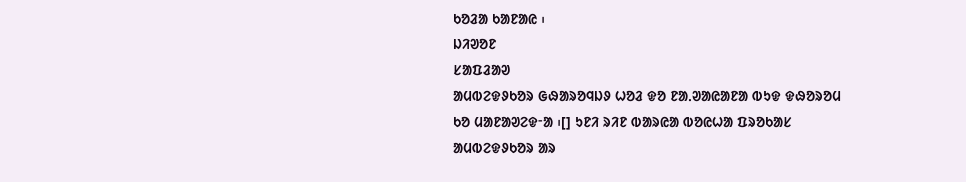ᱠᱚᱲᱟ ᱠᱟᱱᱟᱭ ᱾
ᱡᱤᱣᱚᱱ
ᱥᱟᱯᱲᱟᱣ
ᱟᱢᱵᱮᱫᱽᱠᱚᱨ ᱜᱷᱟᱨᱚᱧᱡᱽ ᱦᱚᱲ ᱫᱚ ᱱᱟᱹᱣᱟᱭᱟᱱᱟ ᱵᱩᱫ ᱫᱷᱚᱨᱚᱢ ᱠᱚ ᱢᱟᱱᱟᱣᱮᱫᱼᱟ ᱾[] ᱩᱱᱤ ᱨᱤᱱ ᱵᱟᱨᱭᱟ ᱵᱚᱭᱦᱟ ᱯᱨᱚᱠᱟᱥ ᱟᱢᱵᱮᱫᱽᱠᱚᱨ ᱟᱨ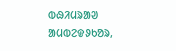ᱵᱷᱤᱢᱨᱟᱣ ᱟᱢᱵᱮᱫᱽᱠᱚᱨ,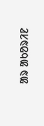ᱟᱨ ᱟᱠᱚᱨᱤᱱ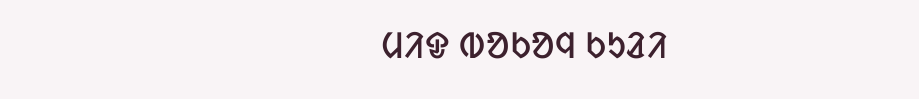ᱢᱤᱫ ᱵᱚᱠᱚᱧ ᱠᱩᱲᱤ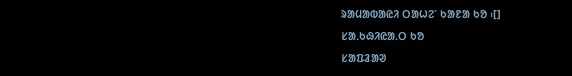ᱨᱟᱢᱟᱵᱟᱭᱤ ᱛᱟᱦᱮᱸ ᱠᱟᱱᱟ ᱠᱚ ᱾[]
ᱥᱟᱹᱠᱷᱤᱭᱟᱹᱛ ᱠᱚ
ᱥᱟᱯᱲᱟᱣ